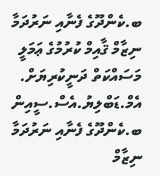ބ.ކެންދޫގެ ފެނާއި ނަރުދަމާ ނިޒާމް ޤާއިމް ކުރުމުގެ ޢަމަލީ މަސައްކަތް ދަނީކުރިޔަށް.
އެމް.ޑަބްލިޔު.އެސް.ސީއިން ބ.ކެންދޫގެ ފެނާއި ނަރުދަމާ ނިޒާމް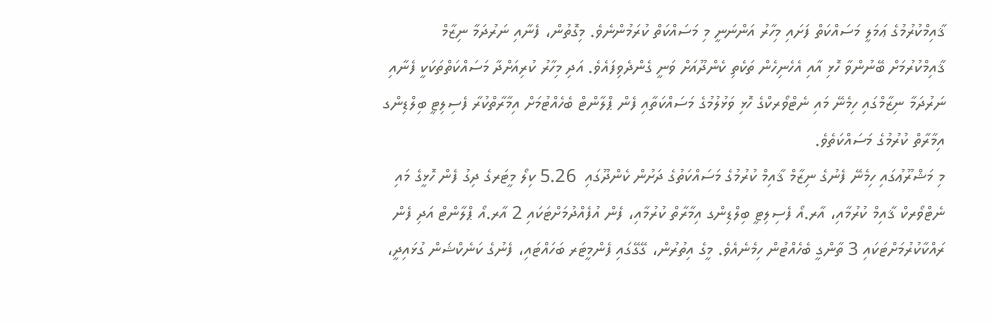ޤާއިމްކުރުމުގެ ޢަމަލީ މަސައްކަތް ފަށައި މިހާރު އަންނަނީ މި މަސައްކަތް ކުރަމުންނެވެ. މިގޮތުން، ފެނާއި ނަރުދަމާ ނިޒާމް ޤާއިމްކުރުމަށް ބޭނުންވާ ހޮޅި އާއި އެހެނިހެން ތަކެތި ކެންދޫއަށް ވަނީ ގެންދެވިފައެވެ. އަދި މިހާރު ކުރިއަށްދާ މަސައްކަތްތަކަކީ ފެނާއި ނަރުދަމާ ނިޒާމްގައި ހިމެނޭ މައި ނެޓްވޯރކްގެ ހޮޅި ވަޅުލުމުގެ މަސައްކަތާއި ފެން ޕްލާންޓް ބެހެއްޓުމަށް އިމާރާތްކުރާ ފެސިލިޓީ ބިލްޑިންގ އިމާރާތް ކުރުމުގެ މަސައްކަތެވެ.
މި މަޝްރޫޢުގައި ހިމެނޭ ފެނުގެ ނިޒާމް ޤާއިމް ކުރުމުގެ މަސައްކަތުގެ ދަށުން ކެންދޫގައި  5.26 ކިލޯ މީޓަރގެ ދިގު ފެން ހޮޅީގެ މައި ނެޓްވޯރކް ޤާއިމް ކުރުމާއި، އާރ.އޯ ފެސިލިޓީ ބިލްޑިންގ އިމާރާތް ކުރުމާއި، ފެން އުފެއްދުމަށްޓަކައި 2 އާރ.އޯ ޕްލާންޓް އަދި ފެން ރައްކާކުރުމަށްޓަކައި 3 ތާންގީ ބެހެއްޓުން ހިމެނެއެވެ. މީގެ އިތުރުން، ގޭގޭގައި ފެންމީޓަރ ބަހައްޓައި، ފެނުގެ ކަނެކްޝަން ގުޅައިދީ،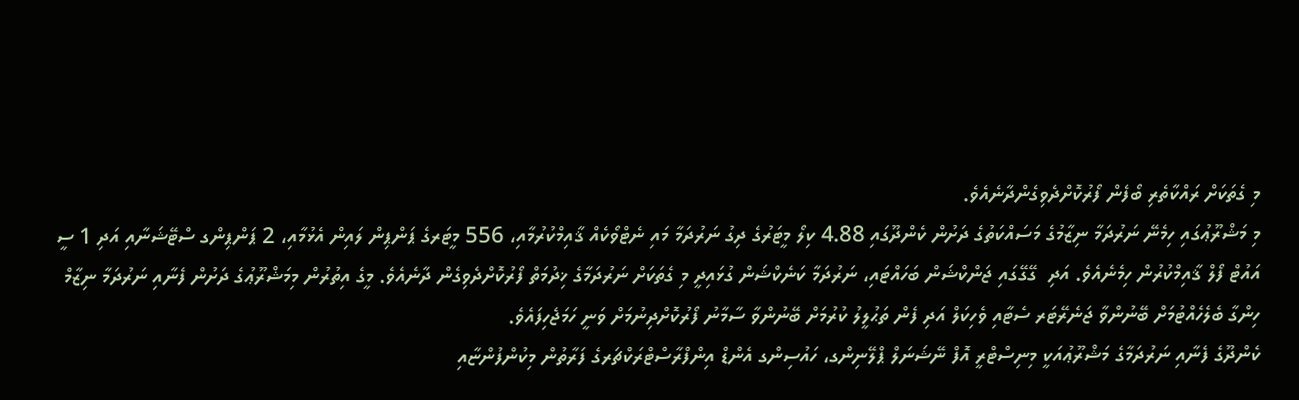މި ގެތަކަށް ރައްކާތެރި ބޯފެން ފޯރުކޮށްދެވިގެންދާނެއެވެ.
މި މަޝްރޫޢުގައި ހިމެނޭ ނަރުދަމާ ނިޒާމުގެ މަސައްކަތުގެ ދަށުން ކެންދޫގައި 4.88 ކިލޯ މީޓަރުގެ ދިގު ނަރުދަމާ މައި ނެޓްވޯކެއް ޤާއިމްކުރުމާއި، 556 މީޓަރގެ ޕަންޕިން ލައިން އެޅުމާއި، 2 ޕަންޕިންގ ސްޓޭޝަނާއި އަދި 1 ސީ އައުޓް ފޯލް ޤާއިމްކުރުން ހިމެނެއެވެ. އަދި  ގޭގޭގައި ޖަންކްޝަން ބަހައްޓައި، ނަރުދަމާ ކަނެކްޝަން ގުޅައިދީ މި ގެތަކަށް ނަރުދަމާގެ ޚިދުމަތް ފޯރުކޮށްދެވިގެން ދާނެއެވެ. މީގެ އިތުރުން މިމަޝްރޫޢުގެ ދަށުން ފެނާއި ނަރުދަމާ ނިޒާމް ހިންގާ ބެލެހެއްޓުމަށް ބޭނުންވާ ޖަނެރޭޓަރ ސެޓާއި ވެހިކަލް އަދި ފެން ތަޙުލީލު ކުރުމަށް ބޭނުންވާ ސާމާނު ފޯރުކޮށްދިނުމަށް ވަނީ ހަމަޖެހިފައެވެ.
ކެންދޫގެ ފެނާއި ނަރުދަމާގެ މަޝްރޫޢުއަކީ މިނިސްޓްރީ އޮފް ނޭޝަނަލް ޕްލޭނިންގ، ހައުސިންގ އެންޑް އިންފްރާސްޓްރަކްޗަރގެ ފަރާތުން މިކުންފުންޏާއި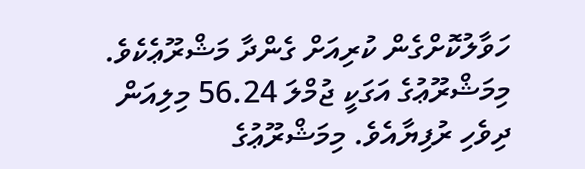ހަވާލުކޮށްގެން ކުރިއަށް ގެންދާ މަޝްރޫޢެކެވެ. މިމަޝްރޫޢުގެ އަގަކީ ޖުމްލަ 56.24 މިލިއަން ދިވެހި ރުފިޔާއެވެ. މިމަޝްރޫޢުގެ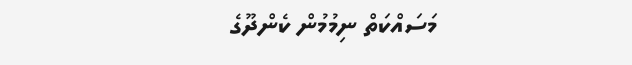މަސައްކަތް ނިމުމުން ކެންދޫގެ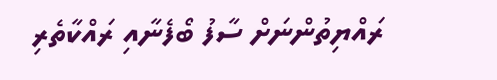ރައްޔިތުންނަށް ސާފު ބޯފެނާއި ރައްކާތެރި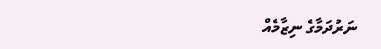ނަރުދަމާގެ ނިޒާމެއް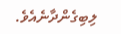ލިބިގެންދާނެއެވެ.